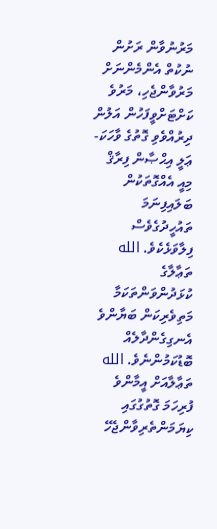މަރުނުވާން ރަށުން ނުކުތް އެންމެންނަށް މަރުވާންޖެހި، މަރުވެ ކަށްޓަށްވީފަހުން އަލުން ދިރުއްވެވި ގޮތުގެ ވާހަކަ-
ޢަލީ އިޙްޞާން ފިރާޤް
މިއީ އެއްގޮތަކުން ބަލައިފިނަމަ ތައުހީދުގެވެސް ފިލާވަޅެކެވެ. الله ތަޢާލާގެ ކުޅަދުންވަންތަކަމާ މަތިވެރިކަން ބަޔާންވެ އެނގިގެންދާލެއް ބޮޑުކަމުންނެވެ. الله ތަޢާލާއަށް އީމާންވެ ފުރިހަމަ ގޮތުގުގައި ކިޔަމަންތެރިވާންޖެހޭ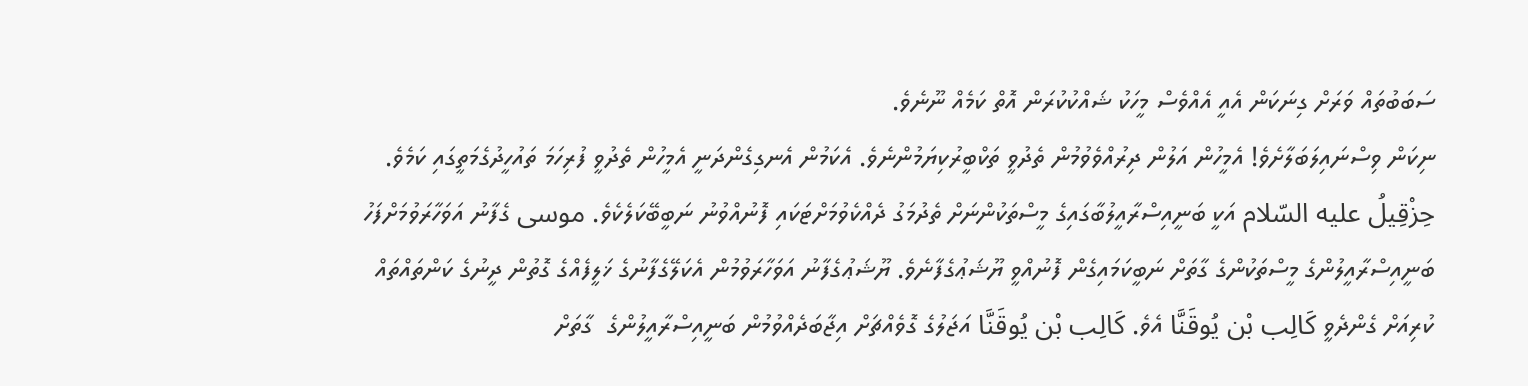ސަބަބުތައް ވަރަށް ގިނަކަން އެއީ އެއްވެސް މީހަކު ޝައްކުކުރަން އޮތް ކަމެއް ނޫނެވެ.
ނިކަން ވިސްނައިލަބަލާށެވެ! އެމީހުން އަލުން ދިރުއްވެވުމުން ތެދުވީ ތަކްބީރުކިޔަމުންނެވެ. އެކަމުން އެނގިގެންދަނީ އެމީހުން ތެދުވީ ފުރިހަމަ ތައުހީދުގެމަތީގައި ކަމެވެ.
حِزْقِيلُ عليه السّلام އަކީ ބަނީއިސްރާއީލުބާގައިގެ މީސްތަކުންނަށް ތެދުމަގު ދެއްކެވުމަށްޓަކައި ފޮނުއްވުނު ނަބީބޭކަލެކެވެ. موسى ގެފާނު އަވަހާރަވުމަށްފަހު ބަނީއިސްރާއީލުންގެ މީސްތަކުންގެ ގާތަށް ނަބީކަމައިގެން ފޮނުއްވީ ޔޫޝަޢުގެފާނެވެ. ޔޫޝަޢުގެފާނު އަވަހާރަވުމުން އެކަލޭގެފާނުގެ ޚަލީފެއްގެ ގޮތުން ދީނުގެ ކަންތައްތައް ކުރިއަށް ގެންދެވީ كَالِب بْن يُوقَنَّا އެވެ. كَالِب بْن يُوقَنَّا އަޖަލުގެ ގޮވެއްޗަށް އިޖާބަދެއްވުމުން ބަނީއިސްރާއީލުންގެ  ގާތަށް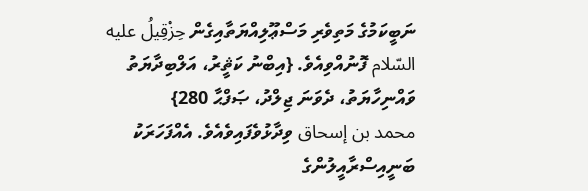ނަބީކަމުގެ މަތިވެރި މަސްޢޫލިއްޔަތާއިގެން حِزْقِيلُ عليه السّلام ފޮނުއްވިއެވެ. {އިބްނު ކަޘީރު، އަލްބިދާޔަތު ވައްނިހާޔަތު، ދެވަނަ ޖިލްދު، ޞަފްޙާ 280}
محمد بن إسحاق ވިދާޅުވެފައިވެއެވެ. އެއްފަހަރަކު ބަނީއިސްރާއީލުންގެ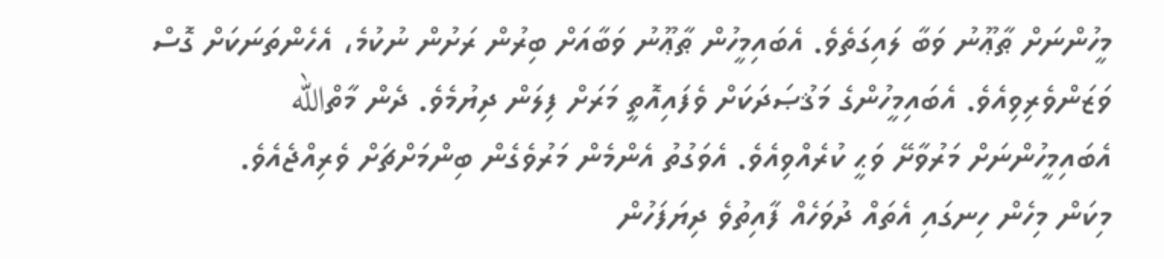މީހުންނަށް ޠާޢޫނު ވަބާ ލައިގަތެވެ. އެބައިމީހުން ޠާޢޫނު ވަބާއަށް ބިރުން ރަށުން ނުކުމެ، އެހެންތަނަކަށް ގޮސް ވަޒަންވެރިވިއެވެ. އެބައިމީހުންގެ މަޤުޞަދަކަށް ވެފައިއޮތީ މަރަށް ފިލަން ދިޔުމެވެ. ދެން މާތްالله އެބައިމީހުންނަށް މަރުވާށޭ ވަޙީ ކުރެއްވިއެވެ. އެވަގުތު އެންމެން މަރުވެގެން ބިންމަށްޗަށް ވެރިއްޖެއެވެ.
މިކަން މިހެން ހިނގައި އެތައް ދުވަހެއް ފާއިތުވެ ދިޔަފަހުން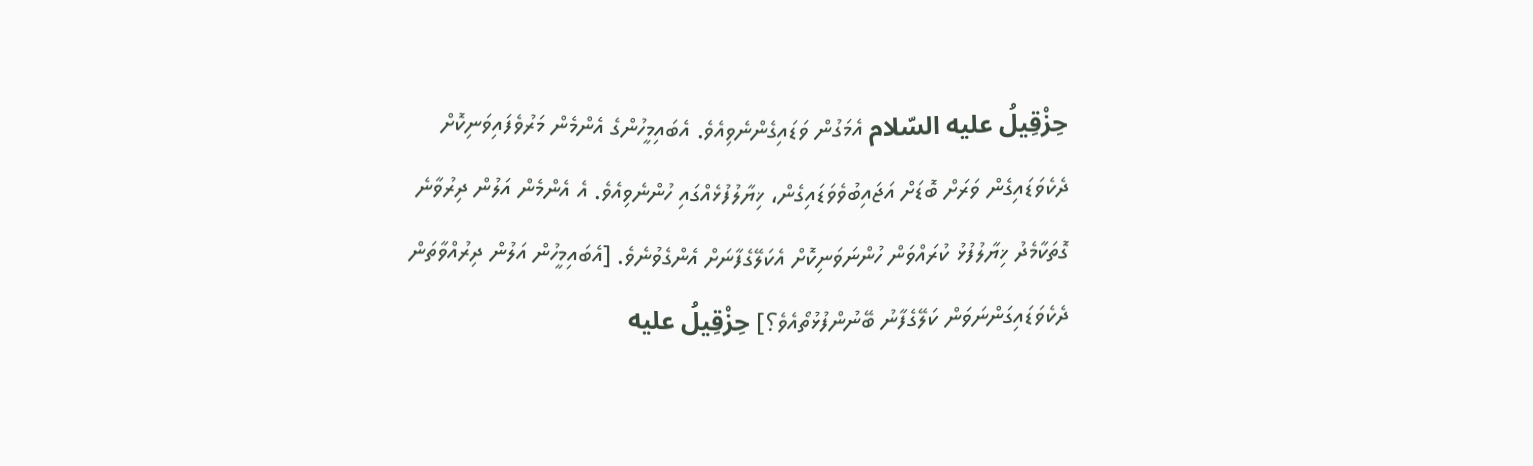حِزْقِيلُ عليه السّلام އެމަގުން ވަޑައިގެންނެވިއެވެ. އެބައިމީހުންގެ އެންމެން މަރުވެފައިވަނިކޮށް ދެކެވަޑައިގެން ވަރަށް ބޮޑަށް އަޖައިބުވެވަޑައިގެން، ޚިޔާލުފުޅެއްގައި ހުންނެވިއެވެ. އެ އެންމެން އަލުން ދިރުވާނެ ގޮތަކާމެދު ޚިޔާލުފުޅު ކުރައްވަން ހުންނަވަނިކޮށް އެކަލޭގެފާނަށް އެންގެވުނެވެ. [އެބައިމީހުން އަލުން ދިރުއްވާތަން ދެކެވަޑައިގަންނަވަން ކަލޭގެފާނު ބޭނުންފުޅުތޯއެވެ؟] حِزْقِيلُ عليه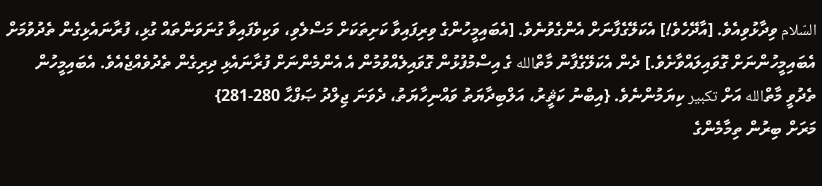السّلام ވިދާޅުވިއެވެ. [އާދޭހެވެ!] އެކަލޭގެފާނަށް އެންގެވުނެވެ. [އެބައިމީހުންގެ ވިރިފައިވާ ކަށިތަކަށް މަސްލެވި، ވަކިވެފައިވާ ގުނަވަންތައް ގުޅި، ފުރާނައެޅިގެން ތެދުވުމަށް އެބައިމީހުންނަށް ގޮވައިލައްވާށެވެ.] ދެން އެކަލޭގެފާނު މާތްالله ގެ އިސްމުފުޅުން ގޮވައިލެއްވުމުން އެ އެންމެންނަށް ފުރާނައެޅި ދިރިގެން ތެދުވެއްޖެއެވެ. އެބައިމީހުން ތެދުވީ މާތްالله އަށް تكبير ކިޔަމުންނެވެ. {އިބްނު ކަޘީރު، އަލްބިދާޔަތު ވައްނިހާޔަތު، ދެވަނަ ޖިލްދު ޞަފްޙާ 280-281}
މަރަށް ބިރުން ތިމާމެންގެ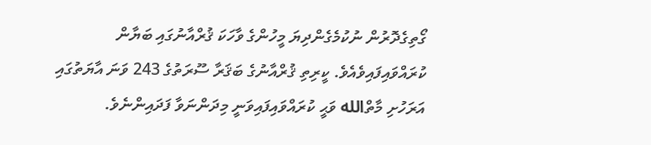ގޯތިގެދޮރުން ނުކުމެގެންދިޔަ މީހުންގެ ވާހަކަ ޤުރްއާނުގައި ބަޔާން ކުރައްވައިފައިވެއެވެ. ކީރިތި ޤުރްއާނުގެ ބަޤަރާ ސޫރަތުގެ 243 ވަނަ އާޔަތުގައި އަރަހުށި މާތްالله ވަޙީ ކުރައްވައިފައިވަނީ މިދަންނަވާ ފަދައިންނެވެ.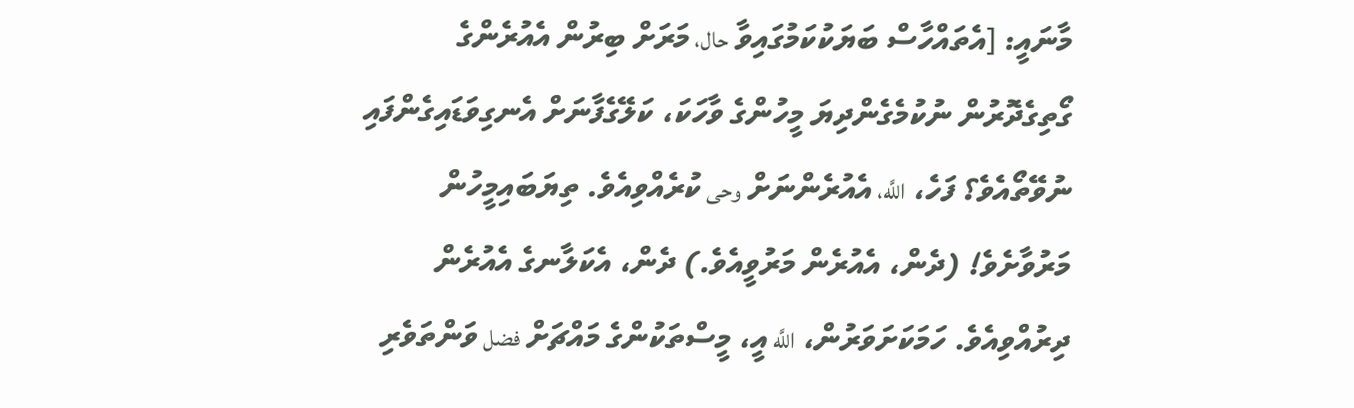މާނައީ: [އެތައްހާސް ބަޔަކުކަމުގައިވާ حال، މަރަށް ބިރުން އެއުރެންގެ ގޯތިގެދޮރުން ނުކުމެގެންދިޔަ މީހުންގެ ވާހަކަ، ކަލޭގެފާނަށް އެނގިވަޑައިގެންފައި ނުވޭތޯއެވެ؟ ފަހެ، اللَّه، އެއުރެންނަށް وحى ކުރެއްވިއެވެ. ތިޔަބައިމީހުން މަރުވާށެވެ! (ދެން، އެއުރެން މަރުވީއެވެ.) ދެން، އެކަލާނގެ އެއުރެން ދިރުއްވިއެވެ. ހަމަކަށަވަރުން، اللَّه އީ، މީސްތަކުންގެ މައްޗަށް فضل ވަންތަވެރި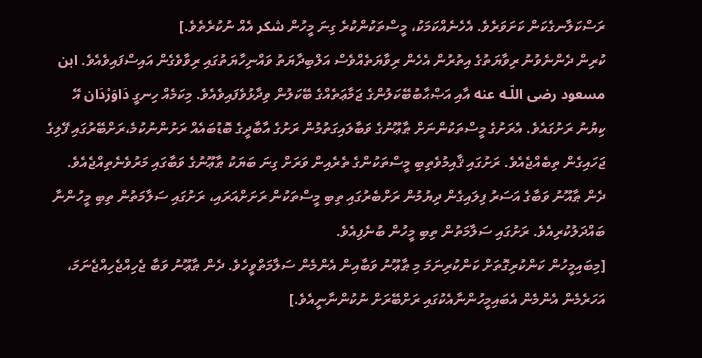ރަސްކަލާނގެކަން ކަށަވަރެވެ. އެހެނެއްކަމަކު، މީސްތަކުންކުރެ ގިނަ މީހުން شكر އެއް ނުކުރެތެވެ.]
ކުރިން ދެންނެވުނު ރިވާޔަތުގެ އިތުރުން އެހެން ރިވާޔަތެއްވެސް އަލްބިދާޔަތު ވައްނިހާޔަތުގައި ރިވާވެގެން އައިސްފައިވެއެވެ. ابن مسعود رضى اللّـه عنه އާއި އަޞްޙާބުބޭކަލުންގެ ޖަމާޢަތެއްގެ ބޭކަލުން ވިދާޅުވެފައިވެއެވެ. މިކަމެއް ހިނގީ دَاوَرْدَان އޭ ކިޔުނު ރަށުގައެވެ. އެރަށުގެ މީސްތަކުންނަށް ޠާޢޫނުގެ ވަބާލައިގަތުމުން ރަށުގެ އާބާދީގެ ބޮޑުބައެއް ރަށުންނުކުމެ،ރަށްބޭރުގައި ފޭލިގެ ޖަހައިގެން ތިބެއްޖެއެވެ. ރަށުގައި ޤާއިމުވެތިބި މީސްތަކުންގެ ތެރެއިން ވަރަށް ގިނަ ބަޔަކު ޠާޢޫނުގެ ވަބާގައި މަރުވެނެތިއްޖެއެވެ. ދެން ޠާއޫނު ވަބާގެ އަސަރު ފިލައިގެން ދިޔުމުން ރަށްބެރުގައި ތިބި މީސްތަކުން ރަށަށްއަރައި، ރަށުގައި ސަލާމަތުން ތިބި މީހުންނާ ބައްދަލުކުރިއެވެ. ރަށުގައި ސަލާމަތުން ތިބި މީހުން ބުނެފިއެވެ.
[މިބައިމީހުން ކަންކުރިގޮތަށް ކަންކުރިނަމަ މި ޠާޢޫނު ވަބާއިން އެންމެން ސަލާމަތްވީހެވެ. ދެން ޠާޢޫނު ވަބާ ޖެހިއްޖެހިއްޖެނަމަ، އަހަރެމެން އެންމެން އެބައިމީހުންނާއެކުގައި ރަށްބޭރަށް ނުކުންނާނީއެވެ.]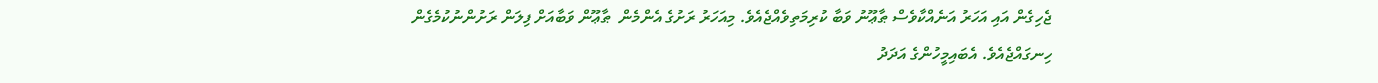ޖެހިގެން އައި އަހަރު އަނެއްކާވެސް ޠާޢޫނު ވަބާ ކުރިމަތިވެއްޖެއެވެ. މިއަހަރު ރަށުގެ އެންމެން  ޠާޢޫން ވަބާއަށް ފިލަން ރަށުންނުކުމެގެން ހިނގައްޖެއެވެ. އެބައިމީހުންގެ އަދަދު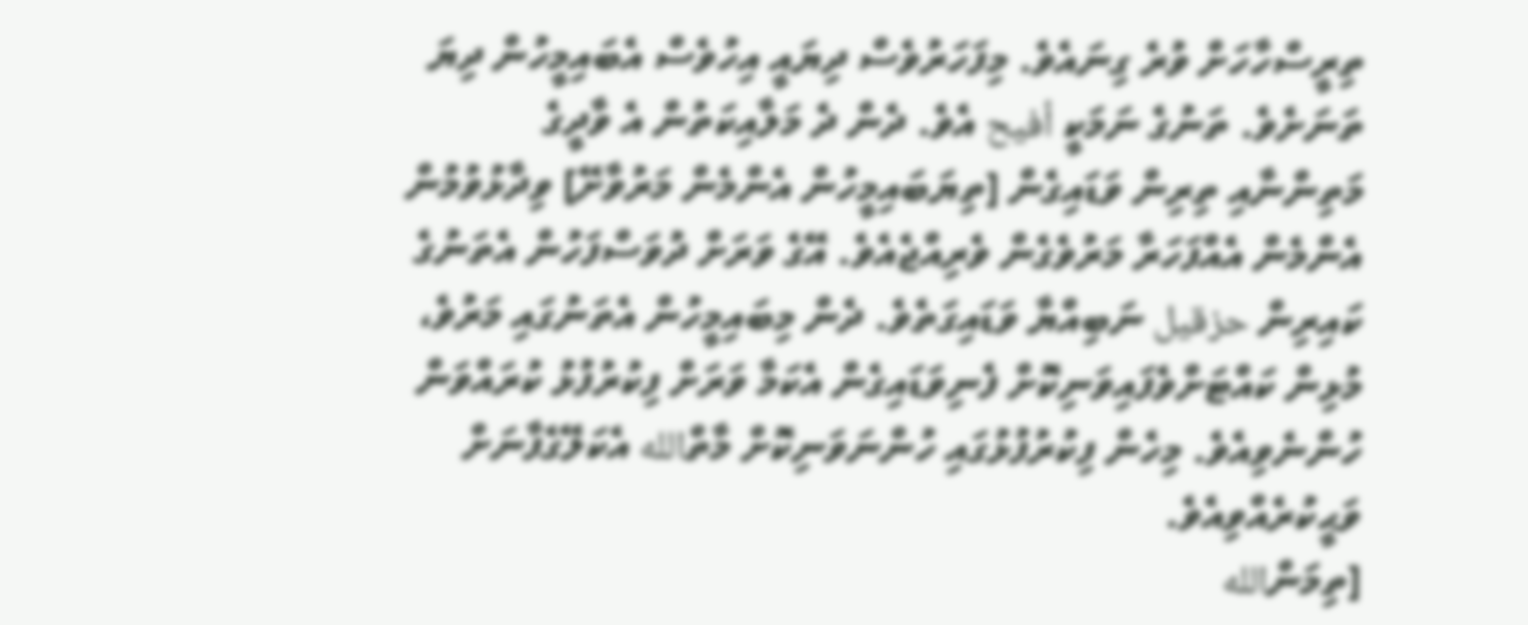ތިރީސްހާހަށް ވުރެ ގިނައެވެ. މިފަހަރުވެސް ދިޔައީ އިހުވެސް އެބައިމީހުން ދިޔަ ތަނަށެވެ. ތަނުގެ ނަމަކީ أفيح އެވެ. ދެން ދެ މަލާއިކަތުން އެ ވާދީގެ މަތިންނާއި ތިރިން ވަޑައިގެން [ތިޔަބައިމީހުން އެންމެން މަރުވާށޭ] ވިދާޅުވުމުން އެންމެން އެއްފަހަރާ މަރުވެގެން ވެރިއްޖެއެވެ. އޭގެ ވަރަށް ދުވަސްފަހުން އެތަނުގެ ކައިރިން حزقيل ނަބިއްޔާ ވަޑައިގަތެވެ. ދެން މިބައިމީހުން އެތަނުގައި މަރުވެ، މުޅިން ކައްޓަށްވެފައިވަނިކޮށް ފެނިވަޑައިގެން އެކަމާ ވަރަށް ފިކުރުފުޅު ކުރައްވަން ހުންނެވިއެވެ. މިހެން ފިކުރުފުޅުގައި ހުންނަވަނިކޮށް މާތްالله އެކަލޭގެފާނަށް ވަޙީކުރެއްވިއެވެ.
[ތިމަންالله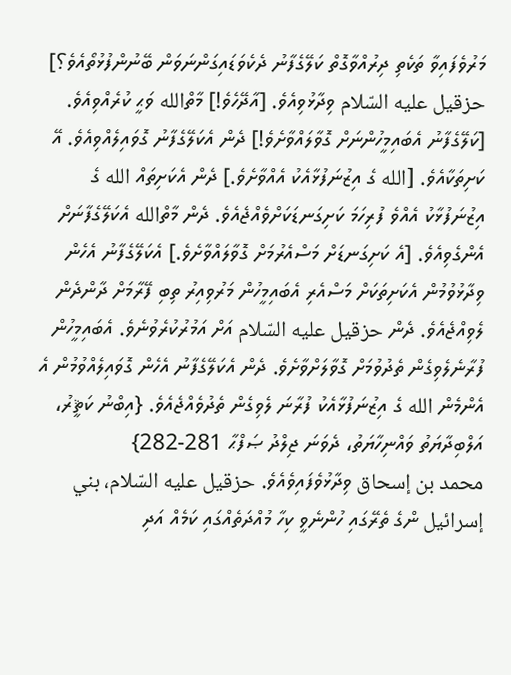މަރުވެފައިވާ ތަކެތި ދިރުއްވާގޮތް ކަލޭގެފާނު ދެކެވަޑައިގަންނަވަން ބޭނުންފުޅުތޯއެވެ؟]
حزقيل عليه السّلام ވިދާޅުވިއެވެ. [އާދޭހެވެ!] މާތްالله ވަޙީ ކުރެއްވިއެވެ. [ކަލޭގެފާނު އެބައިމީހުންނަށް ގޮވާލައްވާށެވެ!] ދެން އެކަލޭގެފާނު ގޮވައިލެއްވިއެވެ. އޭ ކަށިތަކާއެވެ. [الله ގެ އިޒުނަފުޅާއެކު އެއްވާށެވެ.] ދެން އެކަށިތައް الله ގެ އިޒުނަފުޅާކު އެއްވެ ފުރިހަމަ ކަށިގަނޑަކަށްވެއްޖެއެވެ. ދެން މާތްالله އެކަލޭގެފާނަށް އެންގެވިއެވެ. [އެ ކަށިގަނޑަށް މަސްއެރުމަށް ގޮވާލައްވާށެވެ.] އެކަލޭގެފާނު އެހެން ވިދާޅުވުމުން އެކަށިތަކަށް މަސްއެރި އެބައިމީހުން މަރުވިއިރު ތިބި ފޭރާމަށް ދާންދެން ލެވިއްޖެއެވެ. ދެން حزقيل عليه السّلام އަށް އަމުރުކުރެވުނެވެ. އެބައިމީހުން ފުރާނެލެވިގެން ތެދުވުމަށް ގޮވާލަށްވާށެވެ. ދެން އެކަލޭގެފާނު އެހެން ގޮވައިލެއްވުމުން އެ އެންމެން الله ގެ އިޒުނަފުޅާއެކު ފުރާނަ ލެވިގެން ތެދުވެއްޖެއެވެ. {އިބްނު ކަޘީރު، އަލްބިދާޔަތު ވައްނިހާޔަތު، ދެވަނަ ޖިލްދު ޞަފްޙާ 281-282}
محمد بن إسحاق ވިދާޅުވެފައިވެއެވެ. حزقيل عليه السّلام، بني إسرائيل ންގެ ތެރޭގައި ހުންނެވީ ކިހާ މުއްދަތެއްގައި ކަމެއް އަދި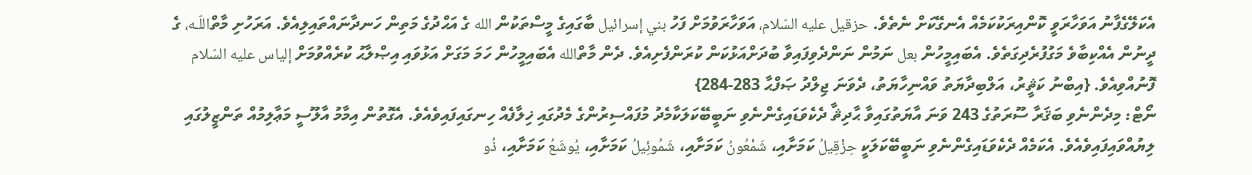އެކަލޭގެފާނު އަވަހާރަވީ ކޮންއިރަކުކަމެއް އެނގޭކަށް ނެތެވެ. حزقيل عليه السّلام، އަވަހާރަވުމަށް ފަހު بني إسرائيل ބާގައިގެ މީސްތަކުން الله ގެ އަޙްދުގެ މަތިން ހަނދާނައްތައިލިއެވެ. އަރަހުށި މާތްاللّـه، ގެ ދީނުން އެއްކިބާވެ މަގުފުރެދިގަތެވެ. އެބައިމީހުން بعل ނަމުން ނަންދެވިފައިވާ ބުދަށްއަޅުކަން ކުރަންފެށިއެވެ. ދެން މާތްالله އެބައިމީހުން ހަމަ މަގަށް އަޅުވައި އިޞްލާޙު ކުރެއްވުމަށް إلياس عليه السّلام ފޮނުއްވިއެވެ. {އިބްނު ކަޘީރު، އަލްބިދާޔަތު ވައްނިހާޔަތު، ދެވަނަ ޖިލްދު ޞަފްޙާ 283-284}
ނޯޓް: މިދެންނެވި ބަޤަރާ ސޫރަތުގެ 243 ވަނަ އާޔަތުގައިވާ ޙާދިޘާ ދެކެވަޑައިގެންނެވި ނަބީބޭކަލަކާމެދު މުފައްސިރުންގެ މެދުގައި ޚިލާފެއް ހިނގައިފައިވެއެވެ. އެގޮތުން އިމާމު އާލޫސީ މަޢާލިމުއް ތަންޒީލުގައި ލިޔުއްވައިފައިވެއެވެ. އެކަމެއް ދެކެވަޑައިގެންނެވި ނަބީބޭކަލަކީ حِزْقِيلُ ކަމަށާއި، شَمْعُونُ ކަމަށާއި، شَمُوئِيلُ ކަމަށާއި، يُوشَعُ ކަމަށާއި، ذُو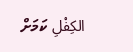الكِفْلِ ކަމަށް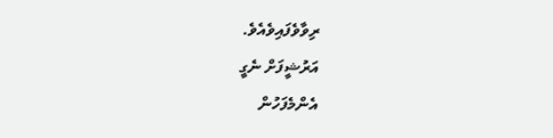ރިވާވެފައިވެއެވެ.
އަރުޝީފަށް ނެގީ
އެންމެފަހުން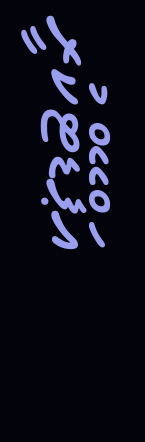އަޕްޑޭޓްކުރީ